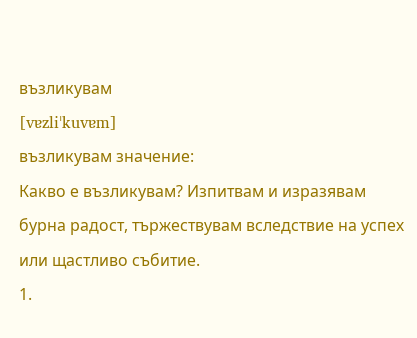възликувам
[vɐzliˈkuvɐm]
възликувам значение:
Какво е възликувам? Изпитвам и изразявам бурна радост, тържествувам вследствие на успех или щастливо събитие.
1.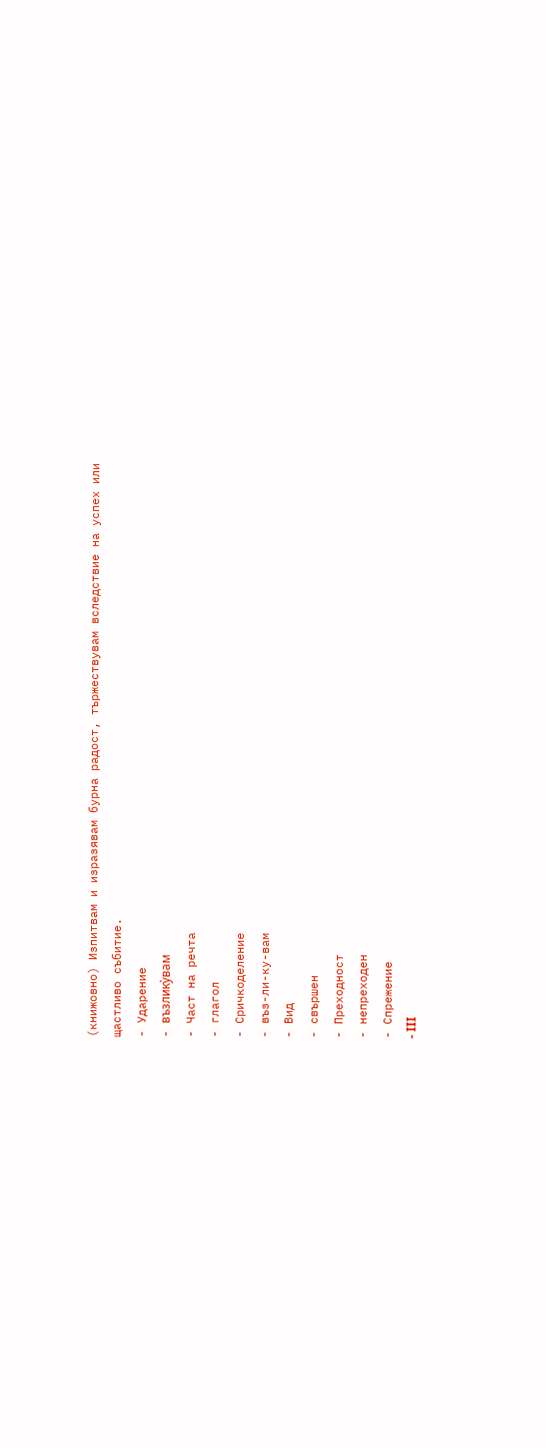(книжовно) Изпитвам и изразявам бурна радост, тържествувам вследствие на успех или щастливо събитие.
- Ударение
- възлику̀вам
- Част на речта
- глагол
- Сричкоделение
- въз-ли-ку-вам
- Вид
- свършен
- Преходност
- непреходен
- Спрежение
- III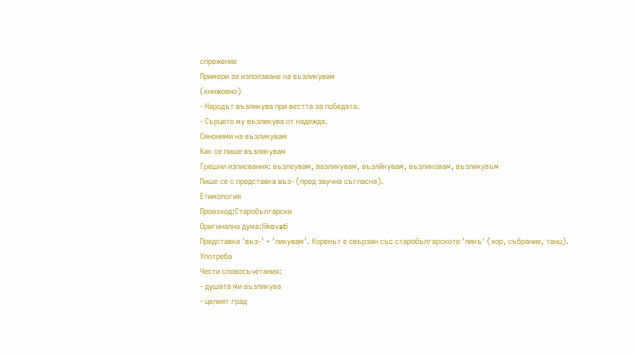спрежение
Примери за използване на възликувам
(книжовно)
- Народът възликува при вестта за победата.
- Сърцето му възликува от надежда.
Синоними на възликувам
Как се пише възликувам
Грешни изписвания: възлеувам, вазликувам, възлйкувам, възликовам, възликувъм
Пише се с представка въз- (пред звучна съгласна).
Етимология
Произход:Старобългарски
Оригинална дума:likovati
Представка 'въз-' + 'ликувам'. Коренът е свързан със старобългарското 'ликъ' (хор, събрание, танц).
Употреба
Чести словосъчетания:
- душата ми възликува
- целият град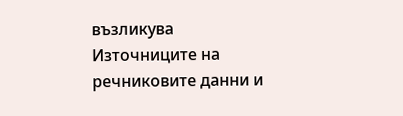възликува
Източниците на речниковите данни и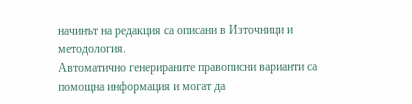начинът на редакция са описани в Източници и методология.
Автоматично генерираните правописни варианти са помощна информация и могат да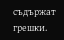съдържат грешки.